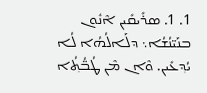1. 1. ܣܪܺܝܩܺܝܢ ܐܶܢܽܘܢ ܒܢܰܝ̈ܢܳܫܳܐ܆ ܕܠܰܐܠܳܗܳܐ ܠܳܐ ܝܳܕ݂ܥܺܝܢ. ܘܶܐܢ ܡܶܢ ܛܳܒ̈ܳܬ݂ܳܐ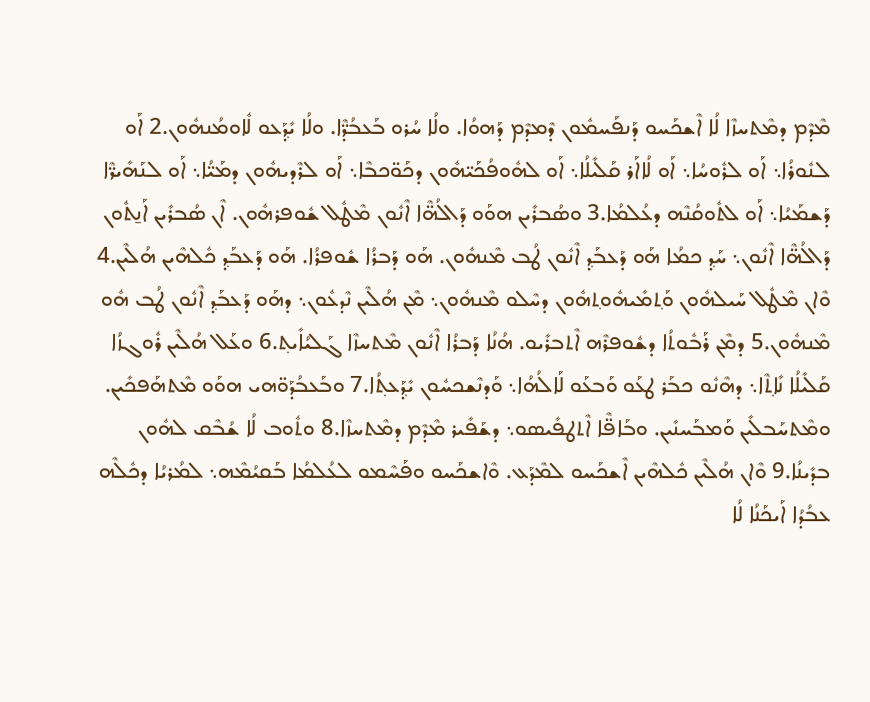ܡܶܕܶܡ ܕܡܶܬܚܙܶܐ ܠܳܐ ܐܶܫܟܰܚܘ ܕܰܢܦܰܚܡܽܘܢ ܕܶܡܕܶܡ ܕܰܗܘܳܐ. ܘܠܳܐ ܚܳܪܘ ܒܰܥܒܳܕ̈ܶܐ. ܘܠܳܐ ܝܺܕ݂ܰܥܘ ܠܽܐܘܡܳܢܗܽܘܢ.2 ܐܰܘ ܠܢܽܘܪܳܐ܆ ܐܰܘ ܠܪܽܘܚܳܐ܆ ܐܰܘ ܠܳܐܐܰܪ ܩܰܠܺܝܠܳܐ܆ ܐܰܘ ܠܗܽܘܦܳܟܰܝ̈ܗܽܘܢ ܕܟܰܘ̈ܟܒܶܐ܆ ܐܰܘ ܠܪܶܕܝܗܽܘܢ ܕܡܰܝ̈ܳܐ܆ ܐܰܘ ܠܢܰܗܺܝܖ̈ܶܐ ܕܰܫܡܰܝܳܐ܆ ܐܰܘ ܠܬܽܘܩܳܢܶܗ ܕܥܳܠܡܳܐ.3 ܘܣܳܒܪܺܝܢ ܗܘܰܘ ܕܰܐܠܳܗ̈ܶܐ ܐܶܢܽܘܢ ܡܶܛܽܠ ܫܽܘܦܪܗܽܘܢ. ܐܶܢ ܣܳܒܪܺܝܢ ܐܰܢ̱ܬܽܘܢ ܕܰܐܠܳܗ̈ܶܐ ܐܶܢܽܘܢ܆ ܚܰܕ݂ ܟܡܳܐ ܗܰܘ ܕܰܥܒܰܕ݂ ܐܶܢܽܘܢ ܛܳܒ ܡܶܢܗܽܘܢ. ܗܰܘ ܕܰܒܪܳܐ ܫܽܘܦܪܳܐ. ܗܰܘ ܕܰܥܒܰܕ݂ ܟܽܠܗܶܝܢ ܗܳܠܶܝܢ.4 ܘܶܐܢ ܡܶܛܽܠ ܚܰܝܠܗܽܘܢ ܘܰܬ݂ܡܺܝܗܽܘܬ݂ܗܽܘܢ ܕܚܶܠܘ ܡܶܢܗܽܘܢ܆ ܡܶܢ ܗܳܠܶܝܢ ܢܶܕܥܽܘܢ܆ ܕܗܰܘ ܕܰܥܒܰܕ݂ ܐܶܢܽܘܢ ܛܳܒ ܗܽܘ ܡܶܢܗܽܘܢ.5 ܕܡܶܢ ܪܰܒܽܘܬܳܐ ܕܫܽܘܦܪܶܗ ܐܶܬܒܪܺܝܘ. ܗܳܢܳܐ ܕܰܒܪܳܐ ܐܶܢܽܘܢ ܡܶܬܚܙܶܐ ܓܰܠܝܳܐܺܝܬ݂.6 ܘܥܰܠ ܗܳܠܶܝܢ ܪܽܘܓܙܳܐ ܩܰܠܺܝܠܳܐ ܢܺܐܬ݂ܶܐ܆ ܕܗܶܢܽܘ ܟܒܰܪ ܛܥܰܘ ܘܰܒܥܰܘ ܠܰܐܠܳܗܳܐ܆ ܘܰܕܢܶܫܟܚܽܘܢ ܝܺܕ݂ܰܥܬ݂ܳܐ.7 ܘܒܰܥܒܳܕܰܘ̈ܗܝ ܗܘܰܘ ܡܶܬܗܰܦܟܺܝܢ. ܘܡܶܬܚܰܒܠܺܝܢ ܘܰܡܒܰܚܢܺܝܢ. ܘܒܰܐܦ̈ܶܐ ܐܶܬܛܦܺܝܣܘ܆ ܕܫܰܦܺܝܪ ܡܶܕܶܡ ܕܡܶܬܚܙܶܐ.8 ܘܬܽܘܒ ܠܳܐ ܫܳܒܶܩ ܠܗܽܘܢ ܒܕܺܝܢܳܐ.9 ܘܶܐܢ ܗܳܠܶܝܢ ܟܽܠܗܶܝܢ ܐܶܫܟܰܚܘ ܠܡܶܕܰܥ. ܘܶܐܫܟܰܚܘ ܘܦܰܚܶܡܘ ܠܥܳܠܡܳܐ ܒܰܩܝܳܡܶܗ܆ ܠܡܳܪܝܳܐ ܕܟܽܠܶܗ ܥܒܳܕܳܐ ܐܰܝܟܰܢܳܐ ܠܳܐ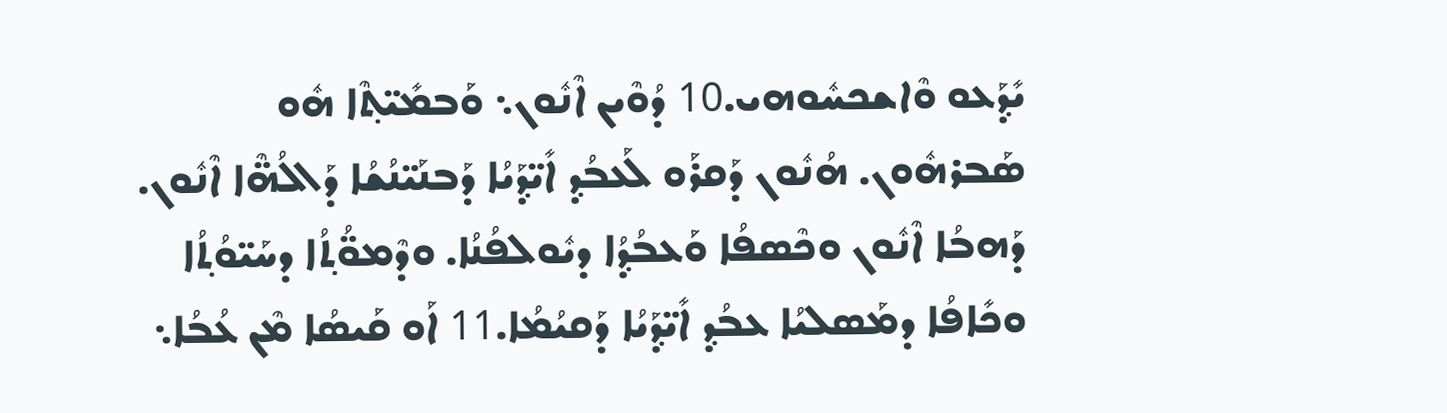ܝܺܕ݂ܰܥܘ ܘܶܐܫܟܚܽܘܗܝ.10 ܕܳܘܶܝܢ ܐܶܢܽܘܢ܆ ܘܰܒܡܺܝ̈ܬ݂ܶܐ ܗܽܘ ܣܰܒܪܗܽܘܢ. ܗܳܢܽܘܢ ܕܰܩܪܰܘ ܠܰܥܒܳܕ݂ ܐܺܝ̈ܕ݂ܰܝܳܐ ܕܰܒܢܰܝ̈ܢܳܫܳܐ ܕܰܐܠܳܗ̈ܶܐ ܐܶܢܽܘܢ. ܕܰܗܒܳܐ ܐܶܢܽܘܢ ܘܟܶܣܦܳܐ ܘܰܥܒܳܕ݂ܳܐ ܕܝܽܘܠܦܳܢܳܐ. ܘܕܶܡܘ̈ܳܬ݂ܳܐ ܕܚܰܝ̈ܘܳܬ݂ܳܐ ܘܟܺܐܦܳܐ ܕܡܰܣܠܝܳܐ ܥܒܳܕ݂ ܐܺܝ̈ܕ݂ܰܝܳܐ ܕܰܩܝܳܡܳܐ.11 ܐܰܘ ܩܰܝܣܳܐ ܡܶܢ ܥܳܒܳܐ܆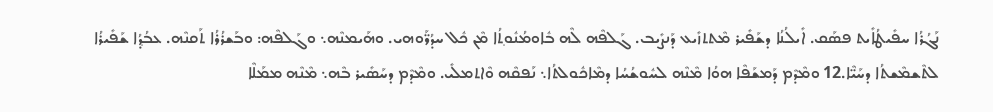ܢܰܓܳܪܳܐ ܚܦܺܝܛܳܐܺܝܬ ܦܣܰܩ. ܐܺܝܠܳܢܳܐ ܕܫܰܦܺܝܪ ܡܶܬܬܙܺܝܥ ܕܰܢܨܺܝܒ. ܓܰܠܦܶܗ ܠܶܗ ܒܽܐܘܡܳܢܽܘܬ݂ܳܐ ܡܶܢ ܟܽܠ ܚܕܳܖ̈ܰܘܗܝ. ܘܗܰܝܡܢܶܗ܆ ܘܓܰܠܦܶܗ: ܘܒܰܫܪܳܪܳܐ ܬܰܩܢܶܗ. ܥܒܳܕ݂ܳܐ ܫܰܦܺܝܪܳܐ ܠܬܶܫܡܶܫܬܳܐ ܕܚܰܝ̈ܶܐ.12 ܘܡܶܕܶܡ ܕܰܡܫܰܦܶܐ ܗܘܳܐ ܡܶܢܶܗ ܠܚܽܘܫܳܚܳܐ ܕܡܶܐܟܽܘܠܬܳܐ܆ ܢܰܦܩܶܗ ܘܶܐܬܡܠܺܝ. ܘܡܶܕܶܡ ܕܚܰܣܺܝܪ ܒܶܗ܆ ܡܶܢܶܗ ܡܡܰܠܶܐ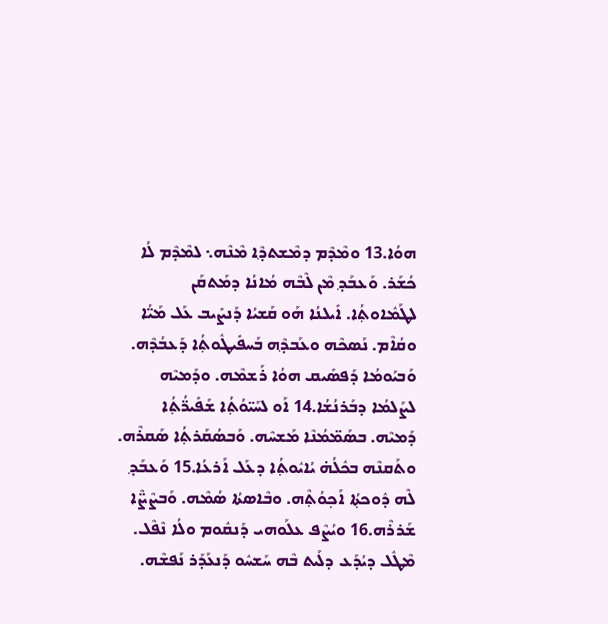ܗܘܳܐ.13 ܘܡܶܕܶܡ ܕܡܶܫܬܕ݂ܶܐ ܡܶܢܶܗ܆ ܠܡܶܕܶܡ ܠܳܐ ܟܳܫܰܪ. ܘܰܥܒܰܕ݂ ܡܶܢ ܠܶܒܶܗ ܡܳܐܢܳܐ ܕܡܰܬܩܰܢ ܠܛܰܡܽܐܘܬ݂ܳܐ. ܐܺܝܠܢܳܐ ܗܰܘ ܩܰܫܝܳܐ ܕܰܢܨܺܝܒ ܥܰܠ ܡܰܝ̈ܳܐ ܘܩܳܐܶܡ. ܢܰܣܟܶܗ ܘܥܰܒܕ݂ܶܗ ܒܰܚܦܺܝܛܽܘܬ݂ܳܐ ܕܰܥܒܳܕܶܗ. ܘܰܒܝܰܘܡܳܐ ܕܰܦܣܺܝܩ ܗܘܳܐ ܪܰܫܡܶܗ. ܘܕܰܡܝܶܗ ܠܨܰܠܡܳܐ ܕܒܰܪܢܳܫܳܐ.14 ܐܰܘ ܠܚܰܝ̈ܘܳܬ݂ܳܐ ܫܰܦܺܝܪ̈ܳܬ݂ܳܐ ܕܰܡܝܶܗ. ܒܣܰܡ̈ܡܳܢܶܐ ܡܰܫܚܶܗ. ܘܰܒܣܳܩܰܪܬ݂ܳܐ ܣܰܩܪܶܗ. ܘܬܰܩܢܶܗ ܒܟܽܠܳܗ̇ ܝܳܐܝܽܘܬ݂ܳܐ ܕܥܰܠ ܐܰܪܥܳܐ.15 ܘܰܥܒܰܕ݂ ܠܶܗ ܕܽܘܟܬ݂ܳܐ ܐܰܟ݂ܘܳܬ݂ܶܗ. ܘܒܶܐܣܬܳܐ ܣܳܡܶܗ. ܘܰܒܨܶܨ̈ܶܐ ܫܰܪܪܶܗ.16 ܘܝܳܨܶܦ ܥܠܰܘܗܝ ܕܰܢܩܽܘܡ ܘܠܳܐ ܢܶܦܶܠ. ܡܶܛܽܠ ܕܝܳܕܰܥ ܕܠܰܝܬ ܒܶܗ ܚܰܫܚܽܘ ܕܰܢܥܰܕܰܪ ܢܰܦܫܶܗ.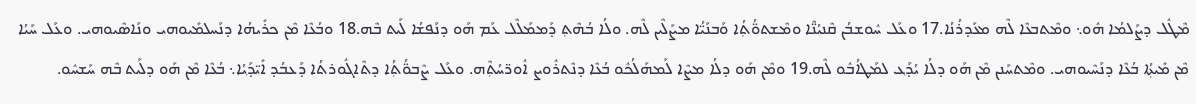ܡܶܛܽܠ ܕܨܰܠܡܳܐ ܗܽܘ܆ ܘܡܶܬܒܥܶܐ ܠܶܗ ܡܥܰܕܪܳܢܳܐ.17 ܘܥܰܠ ܚܽܘܫܒܳܢ ܩܶܢܝܳܢ̈ܶܐ ܘܡܶܫܬܘ̈ܳܬ݂ܳܐ ܘܰܒܢܰܝ̈ܳܐ ܡܨܰܠܶܝܢ ܠܶܗ. ܘܠܳܐ ܒܳܗܶܬ݂ ܕܰܡܡܰܠܶܠ ܥܰܡ ܗܰܘ ܕܢܰܦܫܳܐ ܠܰܝܬ ܒܶܗ.18 ܘܒܳܥܶܐ ܡܶܢ ܟܪܺܝܗܳܐ ܕܢܰܚܠܡܺܝܘܗܝ ܘܢܰܐܣܶܝܘܗܝ. ܘܥܰܠ ܚܰܝܳܐ ܡܶܢ ܡܺܝܬ݂ܳܐ ܒܳܥܶܐ ܕܢܰܚܶܝܘܗܝ. ܘܡܶܬܚܰܢܢ ܡܶܢ ܗܰܘ ܕܠܳܐ ܝܳܕ݂ܰܥ ܠܡܰܛܐܳܒܽܘ ܠܶܗ.19 ܘܡܶܢ ܗܰܘ ܕܠܳܐ ܡܨܶܐ ܠܰܡܗܰܠܳܟܽܘ ܒܳܥܶܐ ܕܢܶܬܪܽܘܨ ܐܽܘܪ̈ܚܳܬ݂ܶܗ. ܘܥܰܠ ܨܶܒܘ̈ܳܬ݂ܳܐ ܕܬܶܐܓܽܘܪܬܳܐ ܕܰܥܒܳܕ ܐܺܝ̈ܕ݂ܰܝܳܐ܆ ܒܳܥܶܐ ܡܶܢ ܗܰܘ ܕܠܰܝܬ ܒܶܗ ܚܰܫܚܽܘ.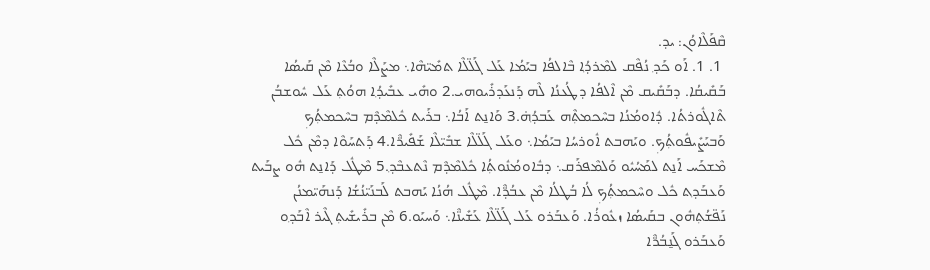ܩܶܦܰܠܶܐܘܳܢ: ܝܕ.
 1. 1. ܐܰܘ ܟܰܕ݂ ܢܳܦܶܩ ܠܡܶܪܕ݂ܳܐ ܒܶܐܠܦܳܐ ܒܝܰܡܳܐ ܥܰܠ ܓܰܠ̈ܠܶܐ ܬܡܺܝ̈ܗܶܐ܆ ܡܨܰܠܶܐ ܘܒܳܥܶܐ ܡܶܢ ܩܰܝܣܳܐ ܒܰܩܺܝܩܳܐ. ܕܒܰܩܺܝܩ ܡܶܢ ܐܶܠܦܳܐ ܕܛܳܥܢܳܐ ܠܶܗ ܕܰܢܥܰܕܪܺܝܘܗܝ.2 ܘܗܺܝ ܥܒܺܝܕ݂ܳܐ ܗܘܳܬ݂ ܥܰܠ ܚܽܘܫܒܳܢ ܬܶܐܓܽܘܪܬܳܐ. ܕܽܐܘܡܳܢܳܐ ܒܚܶܟܡܬ݂ܶܗ ܥܰܒܕ݂ܳܗ̇.3 ܘܰܐܢ̱ܬ ܐܰܒܳܐ܆ ܒܪܰܝܬ ܟܽܠܡܶܕܶܡ ܒܚܶܟܡܬ݂ܳܟ݂ ܘܰܒܝܰܨܺܝܦܽܘܬ݂ܳܟ݂. ܘܝܰܗܒܬ ܐܽܘܪܚܳܐ ܒܝܰܡܳܐ܆ ܘܥܰܠ ܓܰܠ̈ܠܶܐ ܫܒܺܝ̈ܠܶܐ ܫܰܦܺܝܖ̈ܶܐ.4 ܕܰܬܚܰܘܶܐ ܕܡܶܢ ܟܽܠ ܡܶܫܟܰܚ ܐܰܢ̱ܬ ܠܡܰܚܳܝܽܘ ܘܰܠܡܶܦܪܰܩ܆ ܕܒܽܐܘܡܳܢܽܘܬ݂ܳܐ ܟܽܠܡܶܕܶܡ ܢܶܬܥܒܶܕ݂.5 ܡܶܛܽܠ ܕܰܐܢ̱ܬ ܗܽܘ ܨܒܰܝܬ ܘܰܥܒܰܕ݂ܬ ܟܽܠ ܘܚܶܟܡܬ݂ܳܟ݂ ܠܳܐ ܒܳܛܠܳܐ ܡܶܢ ܥܒܳܕ̈ܶܐ. ܡܶܛܽܠ ܗܳܢܳܐ ܝܰܗܒܬ ܠܰܒܢܰܝ̈ܢܳܫܳܐ ܕܰܢܗܰܝ̈ܡܢܳܢ ܢܰܦ̈ܫܳܬ݂ܗܽܘܢ ܒܩܰܝܣܳܐ ܙܥܽܘܪܳܐ. ܘܰܥܒܰܪܘ ܥܰܠ ܓܰܠ̈ܠܶܐ ܥܰܫܺܝܢ̈ܶܐ܆ ܘܰܚܝܰܘ.6 ܡܶܢ ܒܪܺܝܫܺܝܬ݂ ܓܶܝܪ ܐܶܒܰܕ݂ܘ ܘܰܥܒܰܪܘ ܓܰܢ̱ܒܳܖ̈ܶܐ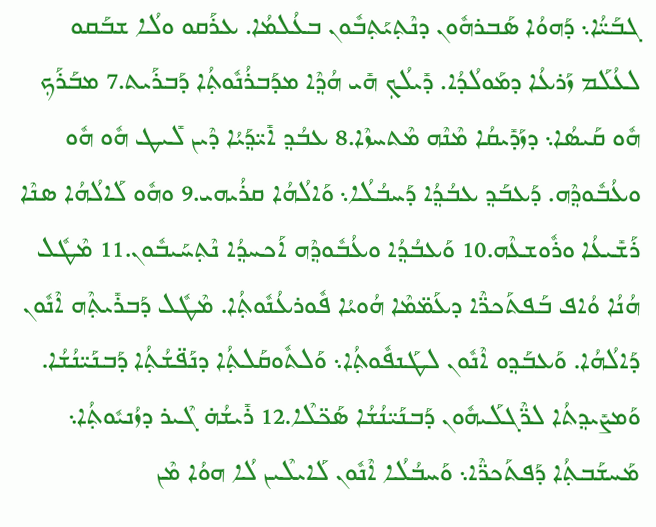ܓܒܰܝ̈ܳܐ܆ ܕܰܗܘܳܐ ܣܰܒܪܗܽܘܢ ܕܢܶܬ݂ܝܰܬ݂ܒܽܘܢ ܒܥܳܠܡܳܐ. ܥܪܰܩܘ ܘܠܳܐ ܫܒܰܩܘ ܠܥܳܠܰܡ ܙܰܪܥܳܐ ܕܡܰܘܠܳܕܳܐ. ܕܺܝܠܳܟ݂ ܗܺܝ ܗܳܕ݂ܶܐ ܡܕܰܒܪܳܢܽܘܬ݂ܳܐ ܕܰܒܪܰܝܬ.7 ܡܒܰܪܰܟ݂ ܗܽܘ ܩܰܝܣܳܐ܆ ܕܙܰܕܺܝܩܳܐ ܡܶܢܶܗ ܡܶܬܚܙܶܐ.8 ܥܒܳܕ݂ ܐܺܝ̈ܕ݂ܰܝܳܐ ܕܶܝܢ ܠܺܝܛ ܗܽܘ ܗܽܘ ܘܥܳܒܽܘܕ݂ܶܗ. ܕܰܥܒܰܕ݂ ܥܒܳܕ݂ܳܐ ܕܰܚܒܳܠܳܐ܆ ܘܰܐܠܳܗܳܐ ܩܪܳܝܗܝ.9 ܘܗܽܘ ܠܰܐܠܳܗܳܐ ܣܢܶܐ ܪܰܫܺܝܥܳܐ ܘܪܽܘܫܥܶܗ.10 ܘܰܥܒܳܕ݂ܳܐ ܘܥܳܒܽܘܕ݂ܶܗ ܐܰܟܚܕ݂ܳܐ ܢܶܬ݂ܚܰܝܒܽܘܢ.11 ܡܶܛܽܠ ܗܳܢܳܐ ܘܳܐܦ ܒܰܦܬܰܟܖ̈ܶܐ ܕܥܰܡ̈ܡܶܐ ܗܳܘܝܳܐ ܦܽܘܪܥܳܢܽܘܬ݂ܳܐ. ܡܶܛܽܠ ܕܰܒܪܺܝܬ݂ܶܗ ܐܶܢܽܘܢ ܕܰܐܠܳܗܳܐ. ܘܰܥܒܰܕ݂ܘ ܐܶܢܽܘܢ ܠܛܰܢܦܽܘܬ݂ܳܐ܆ ܘܰܠܬܽܘܩܰܠܬ݂ܳܐ ܕܢܰܦ̈ܫܳܬ݂ܳܐ ܕܰܒܢܰܝ̈ܢܳܫܳܐ. ܘܰܡܨܺܝܕ݂ܬܳܐ ܠܪ̈ܶܓܠܰܝܗܽܘܢ ܕܰܒܢܰܝ̈ܢܳܫܳܐ ܣܰܟ̈ܠܶܐ.12 ܪܺܝܫܳܗ̇ ܓܶܝܪ ܕܙܳܢܝܽܘܬ݂ܳܐ܆ ܡܰܚܫܰܒܬ݂ܳܐ ܕܰܦܬܰܟܖ̈ܶܐ܆ ܘܰܚܒܳܠܳܐ ܐܶܢܽܘܢ ܠܰܐܝܠܶܝܢ ܠܳܐ ܗܘܳܐ ܡܶܢ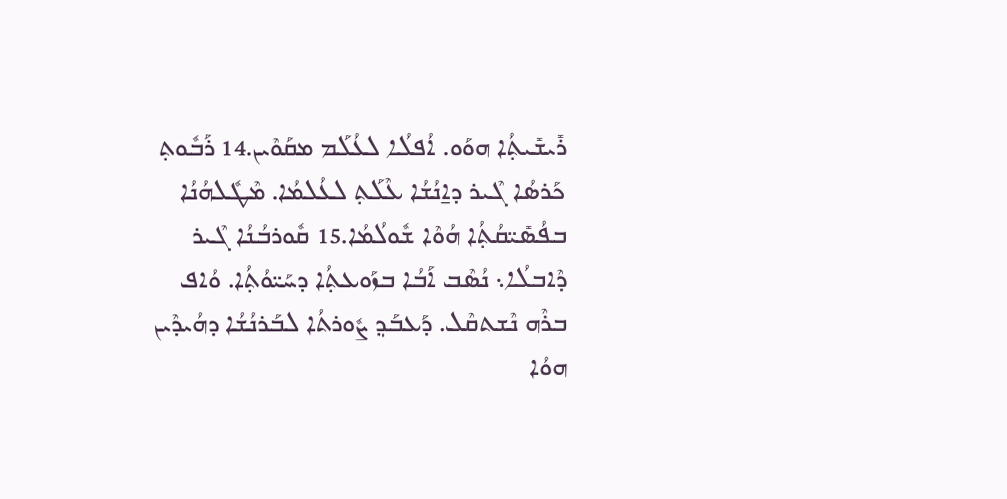ܪܺܝܫܺܝܬ݂ܳܐ ܗܘܰܘ. ܐܳܦܠܳܐ ܠܥܳܠܰܡ ܡܩܰܘܶܝܢ.14 ܪܰܒܽܘܬ݂ ܟܰܪܣܳܐ ܓܶܝܪ ܕܐ̱ܢܳܫܳܐ ܥܶܠܰܬ݂ ܠܥܳܠܡܳܐ. ܡܶܛܽܠܗܳܢܳܐ ܒܦܳܣܺܝ̈ܩܳܬ݂ܳܐ ܗܳܘܶܐ ܫܽܘܠܳܡܳܐ.15 ܩܽܘܪܒܳܢܳܐ ܓܶܝܪ ܕܶܐܒܠܳܐ܆ ܢܳܣܶܒ ܐܰܒܳܐ ܒܙܰܘܥܬ݂ܳܐ ܕܚܰܝ̈ܘܳܬ݂ܳܐ. ܘܳܐܦ ܒܪܶܗ ܢܶܫܬܩܶܠ. ܕܰܥܒܰܕ݂ ܨܽܘܪܬܳܐ ܠܒܰܪܢܳܫܳܐ ܕܗܳܝܕܶܝܢ ܗܘܳܐ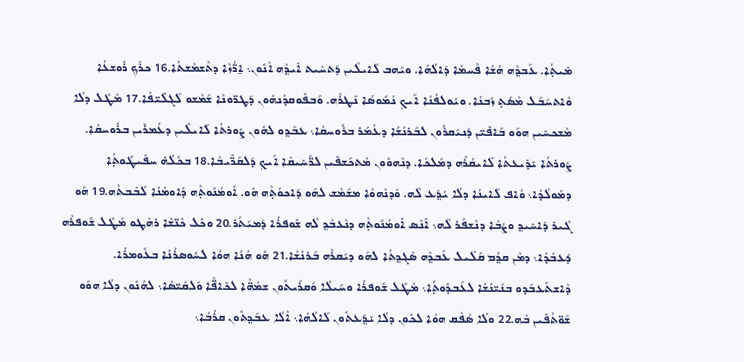ܡܺܝܬ݂ܳܐ. ܥܰܒܕ݂ܶܗ ܗܳܫܳܐ ܦܶܚܡܳܐ ܕܰܐܠܳܗܳܐ. ܘܝܰܗܒ ܠܰܐܝܠܶܝܢ ܕܰܬܚܶܝܬ ܐܺܝܕ݂ܶܗ ܐܶܢܽܘܢ܆ ܐ̱ܪ̈ܳܙܶܐ ܕܬܶܫܡܶܫܬܳܐ.16 ܟܪܰܟ݂ ܪܽܘܫܥܳܐ ܘܶܐܬܚܰܒܰܠ ܡܶܣܰܬ݂ ܙܰܒܢܳܐ. ܘܝܽܘܠܦܳܢܳܐ ܐܰܝܟ݂ ܢܳܡܽܘܣܳܐ ܢܰܛܪܶܗ. ܘܰܒܦܽܘܩܕܳܢܗܽܘܢ ܕܰܛܪ̈ܘܢܶܐ ܫܰܡܶܫܘ ܠܰܓܠܺܝ̈ܦܶܐ.17 ܡܶܛܽܠ ܕܠܳܐ ܡܶܫܟܚܺܝܢ ܗܘܰܘ ܒܰܐܦܺܝ̈ܢ ܕܰܢܝܰܩܪܽܘܢ ܠܒܰܪܢܳܫܳܐ ܕܥܳܡܰܪ ܒܪܽܘܚܩܳܐ܆ ܥܒܰܕ݂ܘ ܠܗܽܘܢ ܨܽܘܪܬܳܐ ܠܰܐܝܠܶܝܢ ܕܥܳܡܪܺܝܢ ܒܪܽܘܚܩܳܐ. ܨܽܘܪܬܳܐ ܝܺܕܺܝܥܬܳܐ ܠܺܐܝܩܳܪܶܗ ܕܡܰܠܟܳܐ. ܕܢܶܗܘܽܘܢ ܡܶܬܟܰܫܦܺܝܢ ܠܖ̈ܰܚܺܝܩܶܐ ܐܰܝܟ݂ ܕܰܠܩܰܪ̈ܺܝܒܶܐ.18 ܒܟܽܠܳܗ̇ ܚܦܺܝܛܽܘܬ݂ܳܐ ܕܡܰܘܠܳܕܳܐ܆ ܘܳܐܦ ܠܰܐܝܢܳܐ ܕܠܳܐ ܝܳܕ݂ܰܥ ܠܶܗ. ܘܰܕܢܶܗܘܶܐ ܡܫܰܡܶܫ ܠܗܰܘ ܕܰܐܟܘܳܬ݂ܶܗ ܗܽܘ. ܐܽܘܡܳܢܽܘܬ݂ܶܗ ܕܽܐܘܡܳܢܳܐ ܠܰܒܶܒܬܶܗ.19 ܗܰܘ ܓܶܝܪ ܕܰܐܚܺܝܕ݂ ܘܨܳܒܶܐ ܕܢܶܫܦܰܪ ܠܶܗ܆ ܐܰܢܶܣ ܐܽܘܡܳܢܽܘܬ݂ܶܗ ܕܢܶܥܒܶܕ݂ ܠܶܗ ܫܽܘܦܪܳܐ ܕܰܡܝܰܬܰܪ.20 ܘܟܽܠ ܟܶܢ̈ܫܶܐ ܪܗܶܛܘ ܡܶܛܽܠ ܫܽܘܦܪܶܗ ܕܰܥܒܳܕܳܐ܆ ܕܡܶܢ ܩܕ݂ܳܡ ܩܰܠܺܝܠ ܥܰܒܕ݂ܶܗ ܣܶܓܕ݂ܬܳܐ ܠܗܰܘ ܕܝܰܩܪܶܗ ܒܰܪܢܳܫܳܐ.21 ܗܽܘ ܗܳܢܳܐ ܗܘܳܐ ܠܚܽܘܣܪܳܢܳܐ ܒܥܽܘܡܪܳܐ. ܕܶܐܫܬܰܥܒܰܕܘ ܒܢܰܝ̈ܢܳܫܳܐ ܠܥܰܒܕܽܘܬ݂ܳܐ܆ ܡܶܛܽܠ ܫܽܘܦܪܳܐ ܘܚܰܝܠܳܐ ܘܰܩܪܰܝܬܽܘܢ ܫܡܳܗ̈ܶܐ ܠܟܺܐܦ̈ܶܐ ܘܰܠܩܰܝ̈ܣܶܐ܆ ܠܗܳܢܽܘܢ ܕܠܳܐ ܗܘܰܘ ܫܰܘ̈ܬܳܦܺܝܢ ܒܶܗ.22 ܘܠܳܐ ܣܳܦܶܩ ܗܘܳܐ ܠܟܽܘܢ ܕܠܳܐ ܝܺܕ݂ܰܥܬܽܘܢ ܠܰܐܠܳܗܳܐ܆ ܐܶܠܳܐ ܥܒܰܕ݂ܬܽܘܢ ܩܪܳܒܳܐ܆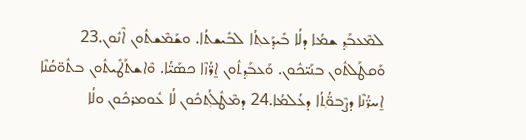ܠܡܶܥܒܰܕ݂ ܫܡܳܐ ܕܠܳܐ ܒܺܝܕ݂ܰܥܬ݂ܳܐ ܠܒܺܝܫܬܳܐ. ܘܫܰܡܶܫܬܽܘܢ ܐܶܢܽܘܢ.23 ܘܰܩܛܰܠܬܽܘܢ ܒܢܰܝ̈ܟܽܘܢ. ܘܰܥܒܰܕ݂ܬܽܘܢ ܐ̱ܪ̈ܳܙܶܐ ܟܣܰܝ̈ܳܐ. ܘܶܐܫܬܰܛܺܝܬܽܘܢ ܒܬܽܘ̈ܩܳܢܶܐ ܐ̱ܚܪ̈ܳܢܶܐ ܕܨܶܒܘ̈ܳܬ݂ܳܐ ܕܥܳܠܡܳܐ.24 ܕܡܶܛܽܠܳܬ݂ܟܽܘܢ ܠܳܐ ܥܽܘܡܪܟܽܘܢ ܘܠܳܐ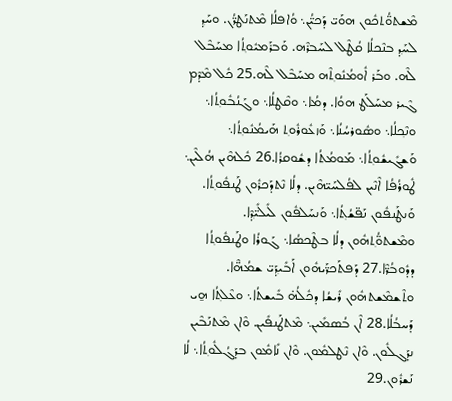ܡܶܫܬܘ̈ܳܬܟܽܘܢ ܗܘܰܝ̈ ܕܰܟܝ̈ܳܢ܆ ܘܳܐܦܠܳܐ ܡܶܬܢܰܛܪ̈ܳܢ. ܘܚܰܕ݂ ܠܚܰܕ݂ ܒܢܶܟܠܳܐ ܩܳܛܶܠ ܠܚܰܒܪܶܗ. ܘܰܒܪܰܡܝܽܘܬ݂ܳܐ ܡܚܰܒܶܠ ܠܶܗ. ܘܒܰܪ ܐܽܘܡܳܢܽܘܬ݂ܶܗ ܡܚܰܒܶܠ ܠܶܗ.25 ܟܽܠ ܡܶܕܶܡ ܓܶܝܪ ܡܚܰܠܰܛ ܗܘܳܐ. ܕܡܳܐ܆ ܘܩܶܛܠܳܐ܆ ܘܓܰܢܳܒܽܘܬ݂ܳܐ܆ ܘܢܶܟ݂ܠܳܐ܆ ܘܣܽܘܪܚܳܢܳܐ܆ ܘܰܙܥܽܘܪܽܘܬ݂ ܗܰܝܡܳܢܽܘܬ݂ܳܐ܆ ܘܰܫܓܺܝܫܽܘܬ݂ܳܐ܆ ܡܰܘܡܳܬܳܐ ܕܫܽܘܩܪܳܐ.26 ܟܽܠܗܶܝܢ ܗܳܠܶܝܢ܆ ܛܽܘܪܳܦܳܐ ܐܶܢܶܝܢ ܠܦܳܠܚܰܝ̈ܗܶܝܢ. ܕܠܳܐ ܢܶܬܕܰܟܪܽܘܢ ܛܰܢܦܽܘܬ݂ܳܐ. ܘܰܢܛܰܢܦܽܘܢ ܢܰܦ̈ܫܳܬ݂ܳܐ܆ ܘܰܢܚܰܠܦܽܘܢ ܠܺܝܠܺܝ̈ܕ݂ܶܐ. ܘܡܶܫܬܘ̈ܳܬ݂ܗܽܘܢ ܕܠܳܐ ܒܛܶܟܣܳܐ܆ ܓܰܘܪܳܐ ܘܛܰܢܦܽܘܬ݂ܳܐ ܕܕܽܘܒܳܖ̈ܶܐ.27 ܕܰܦܬܰܟܖ̈ܰܝܗܽܘܢ ܐܰܒܺܝܕ݂ܰܝ̈ ܫܡܳܗ̈ܶܐ. ܘܬܶܫܡܶܫܬܗܽܘܢ ܪܺܝܫܳܐ ܕܟܽܠܳܗ̇ ܒܺܝܫܬܳܐ܆ ܘܥܶܠܬ݂ܳܐ ܗ̱ܝ ܕܰܚܒܳܠܳܐ.28 ܐܶܢ ܒܳܣܡܺܝܢ܆ ܡܶܬܛܰܢܦܺܝܢ. ܘܶܐܢ ܡܶܬܢܰܒܶܝܢ ܢܕܰܓܠܽܘܢ. ܘܶܐܢ ܢܶܛܠܡܽܘܢ. ܘܶܐܢ ܢܺܐܡܽܘܢ ܒܕܰܓܳܠܽܘܬ݂ܳܐ܆ ܠܳܐ ܢܰܫܪܽܘܢ.29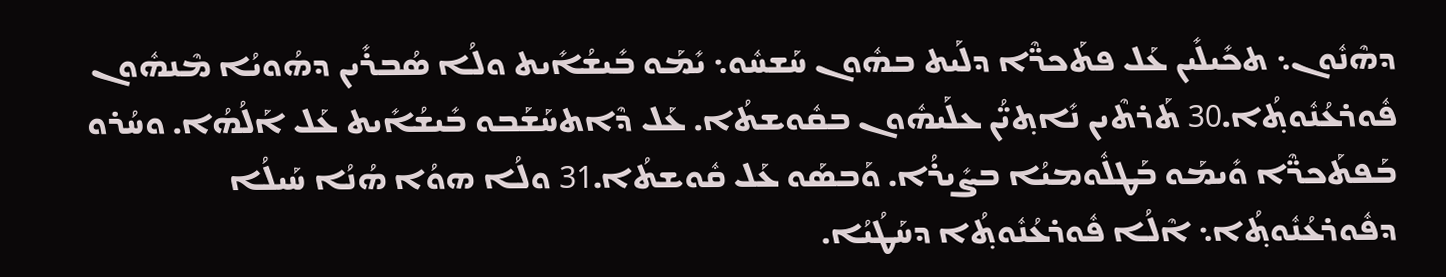ܕܗܶܢܽܘܢ܆ ܬܟܺܝܠܺܝܢ ܥܰܠ ܦܬܰܟܖ̈ܶܐ ܕܠܰܝܬ ܒܗܽܘܢ ܚܰܫܚܽܘ܆ ܝܺܡܰܘ ܒܺܝܫܳܐܺܝܬ ܘܠܳܐ ܣܳܒܪܺܝܢ ܕܗܳܘܝܳܐ ܡܶܢܗܽܘܢ ܦܽܘܪܥܳܢܽܘܬ݂ܳܐ.30 ܬܰܪܬܶܝܢ ܢܺܐܬ݂ܝ̈ܳܢ ܥܠܰܝܗܽܘܢ ܒܩܽܘܫܬܳܐ. ܥܰܠ ܕܶܐܬܚܰܫܰܒܘ ܒܺܝܫܳܐܺܝܬ ܥܰܠ ܐܰܠܳܗܳܐ. ܘܚܳܪܘ ܒܰܦܬܰܟܖ̈ܶܐ ܘܺܝܡܰܘ ܒܰܛܠܽܘܡܝܳܐ ܒܨܺܝܪܳܐ. ܘܰܒܣܰܘ ܥܰܠ ܩܽܘܫܬܳܐ.31 ܘܠܳܐ ܗܘܳܐ ܗܳܢܳܐ ܚܰܝܠܳܐ ܕܦܽܘܪܥܳܢܽܘܬ݂ܳܐ܆ ܐܶܠܳܐ ܦܽܘܪܥܳܢܽܘܬ݂ܳܐ ܕܚܰܛܳܝܳܐ.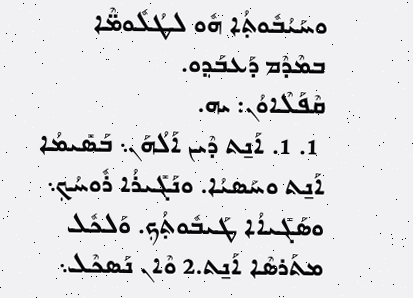ܘܚܰܝܳܒܽܘܬ݂ܳܐ ܗܽܘ ܠܛܳܠܽܘܡ̈ܶܐ ܒܡܶܕܶܡ ܕܰܥܒܰܕ݂ܘ.
ܩܶܦܰܠܶܐܘܳܢ: ܝܗ.
 1. 1. ܐܰܢ̱ܬ ܕܶܝܢ ܐܰܠܳܗܰܢ܆ ܒܰܣܺܝܡܳܐ ܐܰܢ̱ܬ ܘܚܰܣܝܳܐ. ܘܢܰܓܺܝܪܳܐ ܪܽܘܚܳܟ݂܆ ܘܣܰܓܺܝܐܳܐ ܛܰܝܒܽܘܬ݂ܳܟ݂. ܘܰܠܟܽܠ ܡܬܰܪܣܶܐ ܐܰܢ̱ܬ.2 ܘܶܐܢ ܢܰܣܟܶܠ܆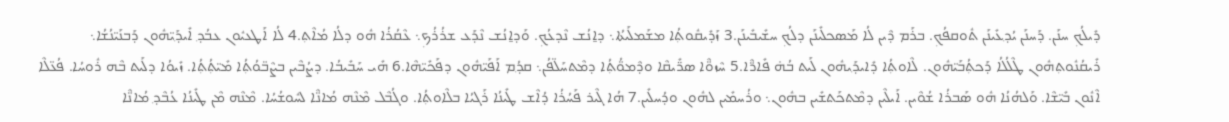ܕܺܝܠܳܟ݂ ܚܢܰܢ. ܕܰܚܢܰܢ ܝܳܕ݂ܥܺܝܢܰܢ ܬܽܘܩܦܳܟ݂. ܒܪܰܡ ܕܶܝܢ ܠܳܐ ܡܰܣܟܠܺܝܢܰܢ ܕܠܳܟ݂ ܚܫܺܝܒܺܝܢܰܢ.3 ܙܰܕܺܝܩܽܘܬ݂ܳܐ ܡܫܰܡܠܰܝܬܳܐ܆ ܕܐ̱ܢܳܫ ܢܶܕܥܳܟ݂. ܘܰܕܐ̱ܢܳܫ ܢܶܕܰܥ ܫܪܳܪܳܟ݂܆ ܥܶܩܳܪܳܐ ܗܽܘ ܕܠܳܐ ܡܳܐܶܬ݂.4 ܠܳܐ ܐܰܛܥܝܽܘܢ ܥܒܳܕ݂ ܐܺܝܕ݂ܰܝ̈ܗܽܘܢ ܕܰܒܢܰܝ̈ܢܳܫܳܐ܆ ܪܺܝܩܳܢܽܘܬ݂ܗܽܘܢ ܛܶܠܳܠܳܐ ܕܰܟܬ݂ܳܒܰܝ̈ܗܽܘܢ. ܠܶܐܘܬ݂ܳܐ ܕܺܐܝܕ݂ܰܝܗܽܘܢ ܠܰܝܬ ܒܳܗ̇ ܦܺܐܖ̈ܶܐ.5 ܚܶܙܘ̈ܶܐ ܣܪ̈ܺܝܩܶܐ ܘܕܶܡܘ̈ܳܬ݂ܳܐ ܕܡܶܬܚܰܠ̈ܦܳܢ܆ ܩܕ݂ܳܡ ܐܰܦܰܝ̈ܗܽܘܢ ܕܦܰܟܺܝ̈ܗܶܐ.6 ܗܺܝ ܚܰܒܺܝܒܳܐ. ܕܨܳܒܶܝܢ ܒܨܶܒ̈ܘܳܬ݂ܳܐ ܡܺܝ̈ܬ݂ܳܬ݂ܳܐ. ܙܺܝܘܳܐ ܕܠܰܝܬ ܒܶܗ ܪܽܘܚܳܐ. ܦܳܥ̈ܠܶܐ ܐܶܢܽܘܢ ܒܺܝ̈ܫܶܐ. ܘܰܠܗܳܢܳܐ ܗܽܘ ܣܰܒܪܳܐ ܫܳܘܶܝܢ. ܐܰܝܠܶܝܢ ܕܡܶܬܟܰܬܫܺܝܢ ܒܗܽܘܢ܆ ܘܪܳܚܡܺܝܢ ܠܗܽܘܢ ܘܕܳܚܠܺܝܢ.7 ܗܳܐ ܓܶܝܪ ܦܰܚܳܪܳܐ ܕܳܐܶܫ ܛܺܝܢܳܐ ܪܰܓܝܳܐ ܒܠܶܐܘܬ݂ܳܐ. ܘܓܳܒܶܠ ܡܶܢܶܗ ܡܳܐܢ̈ܶܐ ܠܚܽܘܫܳܚܳܐ. ܡܶܢܶܗ ܡܶܢ ܛܺܝܢܳܐ ܥܳܒܶܕ݂ ܡܳܐܢ̈ܶܐ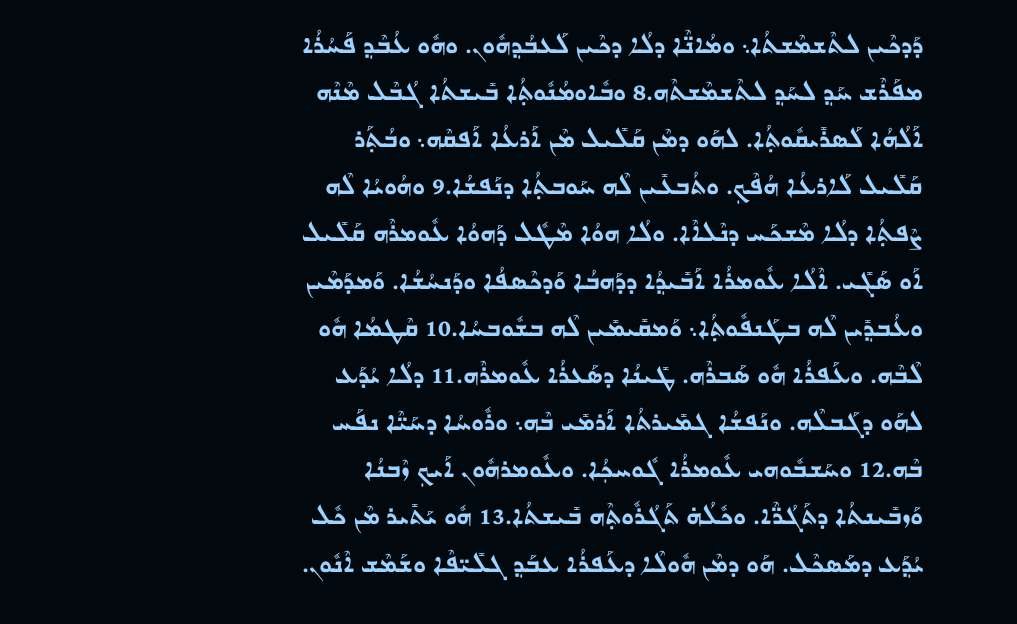ܕܰܕܟܶܝܢ ܠܬܶܫܡܶܫܬܳܐ܆ ܘܡܳܐܢ̈ܶܐ ܕܠܳܐ ܕܟܶܝܢ ܠܰܥܒܳܕ݂ܗܽܘܢ. ܘܗܽܘ ܥܳܒܶܕ݂ ܦܰܚܳܪܳܐ ܡܦܰܪܶܫ ܚܰܕ݂ ܠܚܰܕ݂ ܠܬܶܫܡܶܫܬܶܗ.8 ܘܒܽܐܘܡܳܢܽܘܬ݂ܳܐ ܒܺܝܫܬܳܐ ܓܳܒܶܠ ܡܶܢܶܗ ܐܰܠܳܗܳܐ ܠܰܣܪܺܝܩܽܘܬ݂ܳܐ. ܠܗܰܘ ܕܡܶܢ ܩܰܠܺܝܠ ܡܶܢ ܐܰܪܥܳܐ ܐܰܦܩܶܗ܆ ܘܒܳܬ݂ܰܪ ܩܰܠܺܝܠ ܠܰܐܪܥܳܐ ܗܳܦܶܟ݂. ܘܬܳܒܥܺܝܢ ܠܶܗ ܚܰܘܒܬ݂ܳܐ ܕܢܰܦܫܳܐ.9 ܘܗܳܘܝܳܐ ܠܶܗ ܨܶܦܬ݂ܳܐ ܕܠܳܐ ܡܶܫܟܰܚ ܕܢܶܠܐܶܐ. ܘܠܳܐ ܗܘܳܐ ܡܶܛܽܠ ܕܰܗܘܳܐ ܥܽܘܡܪܶܗ ܩܰܠܺܝܠ ܐܰܘ ܣܰܓܺܝ. ܐܶܠܳܐ ܥܽܘܡܪܳܐ ܐܰܒܺܝܕ݂ܳܐ ܕܕܰܗܒܳܐ ܘܰܕܟܶܣܦܳܐ ܘܕܰܢܚܳܫܳܐ. ܘܰܡܕܰܡܶܝܢ ܘܥܳܒܕ݂ܺܝܢ ܠܶܗ ܒܛܰܢܦܽܘܬ݂ܳܐ܆ ܘܰܡܩܺܝܡܺܝܢ ܠܶܗ ܒܫܽܘܒܚܳܐ.10 ܩܶܛܡܳܐ ܗܽܘ ܠܶܒܶܗ. ܘܥܰܦܪܳܐ ܗܽܘ ܣܰܒܪܶܗ. ܛܺܝܢܳܐ ܕܣܰܥܪܳܐ ܥܽܘܡܪܶܗ.11 ܕܠܳܐ ܝܳܕܰܥ ܠܗܰܘ ܕܓܰܒܠܶܗ. ܘܢܰܦܫܳܐ ܓܡܺܝܪܬܳܐ ܐܰܪܡܺܝ ܒܶܗ܆ ܘܪܽܘܚܳܐ ܕܚܰܝ̈ܶܐ ܢܦܰܚ ܒܶܗ.12 ܘܚܰܫܒܽܘܗܝ ܥܽܘܡܪܳܐ ܓܽܘܚܟ݂ܳܐ. ܘܥܽܘܡܪܗܽܘܢ ܐܰܝܟ݂ ܙܶܒܢܳܐ ܘܰܙܒܺܝܢܬܳܐ ܕܬܰܓܳܖ̈ܶܐ. ܘܟܽܠܳܗ̇ ܬܰܓܳܪܽܘܬ݂ܶܗ ܒܺܝܫܬܳܐ.13 ܗܽܘ ܝܰܬܺܝܪ ܡܶܢ ܟܽܠ ܝܳܕ݂ܰܥ ܕܡܰܣܟܶܠ. ܗܰܘ ܕܡܶܢ ܗܽܘܠܶܐ ܕܥܰܦܪܳܐ ܥܒܰܕ݂ ܓܠܺܝ̈ܦܶܐ ܘܫܰܡܶܫ ܐܶܢܽܘܢ.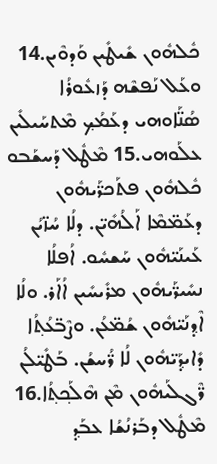ܟܽܠܗܽܘܢ ܫܺܝܛܺܝܢ ܘܰܕܘܶܝܢ.14 ܘܥܰܠ ܢܰܦܫܶܗ ܕܰܙܥܽܘܪܳܐ ܣܳܢ̈ܰܐܘܗܝ ܕܥܰܡܳܟ݂ ܡܶܬܚܰܝܠܺܝܢ ܥܠܰܘܗܝ.15 ܡܶܛܽܠ ܕܰܚܫܰܒܘ ܟܽܠܗܽܘܢ ܦܬܰܟܖ̈ܰܝܗܽܘܢ ܕܥܰܡ̈ܡܶܐ ܐܰܠܳܗܺܝ̈ܢ. ܕܠܳܐ ܚܳܙ̈ܝܳܢ ܥܰܝܢܰܝ̈ܗܽܘܢ ܚܰܫܚܽܘ. ܐܳܦܠܳܐ ܢܚܺܝܖ̈ܰܝܗܽܘܢ ܡܪܺܝܚܺܝܢ ܐܳܐܰܪ. ܘܠܳܐ ܐܶܕ݂ܢܰܝ̈ܗܽܘܢ ܫܳܡ̈ܥܳܢ. ܘܨܶܒ̈ܥܳܬ݂ܳܐ ܕܺܐܝܕ݂ܰܝ̈ܗܽܘܢ ܠܳܐ ܪ̈ܳܚܫܳܢ. ܒܰܛܺܝ̈ܠܳܢ ܪ̈ܶܓܠܰܝܗܽܘܢ ܡܶܢ ܗܶܠܰܟ݂ܬ݂ܳܐ.16 ܡܶܛܽܠ ܕܒܰܪܢܳܫܳܐ ܥܒܰܕ݂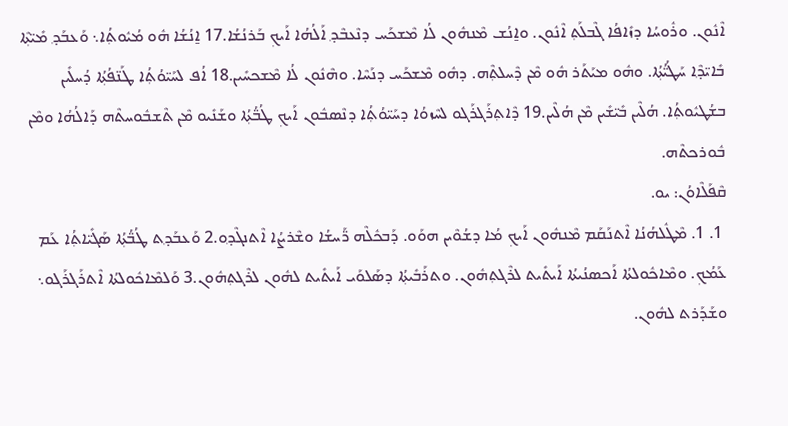ܐܶܢܽܘܢ. ܘܪܽܘܚܳܐ ܕܙܺܐܦܳܐ ܓܶܒܠܰܬ݂ ܐܶܢܽܘܢ. ܘܐ̱ܢܳܫ ܡܶܢܗܽܘܢ ܠܳܐ ܡܶܫܟܰܚ ܕܢܶܥܒܶܕ݂ ܐܰܠܳܗܳܐ ܐܰܝܟ݂ ܒܰܪܢܳܫܳܐ.17 ܐ̱ܢܳܫܳܐ ܗܽܘ ܡܳܝܽܘܬ݂ܳܐ܆ ܘܰܥܒܰܕ݂ ܡܺܝ̈ܬ݂ܶܐ ܒܺܐܝ̈ܕ݂ܶܐ ܚܰܛܳܝ̈ܳܬ݂ܳܐ. ܘܗܽܘ ܡܝܰܬܰܪ ܗܽܘ ܡܶܢ ܕܶܚܠܬ݂ܶܗ. ܕܗܽܘ ܡܶܫܟܰܚ ܕܢܰܚܶܐ. ܘܗܶܢܽܘܢ ܠܳܐ ܡܶܫܟܚܺܝܢ.18 ܐܳܦ ܠܚܰܝ̈ܘܳܬ݂ܳܐ ܛܰܢ̈ܦܳܬ݂ܳܐ ܕܳܚܠܺܝܢ ܒܫܳܛܝܽܘܬ݂ܳܐ. ܗܳܠܶܝܢ ܒܺܝ̈ܫܺܝܢ ܡܶܢ ܗܳܠܶܝܢ.19 ܕܶܐܬ݂ܪܰܓܪܰܓܘ ܠܚܶܙܘܳܐ ܕܚܰܝ̈ܘܳܬ݂ܳܐ ܕܢܶܣܒܽܘܢ ܐܰܝܟ݂ ܛܳܒ̈ܳܬ݂ܳܐ ܘܫܰܢܺܝܘ ܡܶܢ ܬܶܫܒܽܘܚܬܶܗ ܕܰܐܠܳܗܳܐ ܘܡܶܢ ܒܽܘܪܟܬܶܗ.
ܩܶܦܰܠܶܐܘܳܢ: ܝܘ.
 1. 1. ܡܶܛܽܠܗܳܢܳܐ ܐܶܬܢܰܩܰܡ ܡܶܢܗܽܘܢ ܐܰܝܟ݂ ܡܳܐ ܕܫܳܘܶܝܢ ܗܘܰܘ. ܕܰܒܟܽܠܶܗ ܖ̈ܰܚܫܳܐ ܘܫܶܪܨܳܐ ܐܶܬܢܓܶܕ݂ܘ.2 ܘܰܥܒܰܕ݂ܬ ܛܳܒ̈ܳܬ݂ܳܐ ܣܰܓܺܝ̈ܐܬ݂ܳܐ ܥܰܡ ܥܰܡܳܟ݂. ܘܡܶܐܟܽܘܠܬܳܐ ܐܰܟܣܢܳܝܬܳܐ ܐܰܝܬܺܝܬ ܠܪܶܓܬ݂ܗܽܘܢ. ܘܬܪܰܒܺܝܬ݂ܳܐ ܕܣܰܠܘܰܝ ܐܰܝܬܺܝܬ ܠܗܽܘܢ ܠܪܶܓܬ݂ܗܽܘܢ.3 ܘܰܠܡܶܐܟܽܘܠܬܳܐ ܐܶܬܪܰܓܪܰܓܘ܆ ܘܫܰܕܰܪܬ ܠܗܽܘܢ.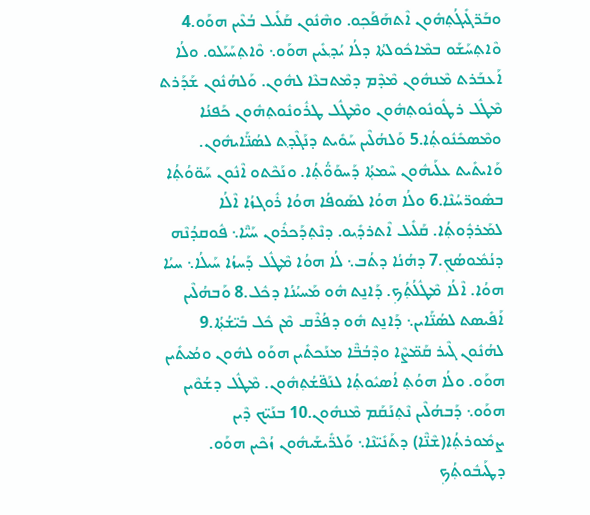ܘܒܰܪ̈ܓܺܝܓܳܬ݂ܗܽܘܢ ܐܶܬܗܰܦܰܟ݂ܘ. ܘܗܶܢܽܘܢ ܩܰܠܺܝܠ ܒܳܥܶܝܢ ܗܘܰܘ.4 ܘܶܐܬ݂ܚܰܫܰܘ ܒܡܶܐܟܽܘܠܬܳܐ ܕܠܳܐ ܝܳܕ݂ܥܺܝܢ ܗܘܰܘ܆ ܘܶܐܬ݂ܚܰܝܰܠܘ. ܘܠܳܐ ܐܰܥܒܰܪܬ ܡܶܢܗܽܘܢ ܡܶܕܶܡ ܕܡܶܬܒܥܶܐ ܠܗܽܘܢ. ܘܰܠܗܳܢܽܘܢ ܫܰܕܰܪܬ ܡܶܛܽܠ ܪܛܽܘܢܽܘܬ݂ܗܽܘܢ ܘܡܶܛܽܠ ܛܪܽܘܢܽܘܬ݂ܗܽܘܢ ܟܰܦܢܳܐ ܘܡܶܣܟܺܢܽܘܬ݂ܳܐ.5 ܘܰܠܗܳܠܶܝܢ ܚܰܘܺܝܬ ܕܢܰܓܶܕ݂ܬ ܠܣܳܢ̈ܰܐܝܗܽܘܢ. ܘܰܐܝܬܺܝܬ ܥܠܰܝܗܽܘܢ ܚܶܡܬ݂ܳܐ ܕܰܚܘܰܘ̈ܳܬ݂ܳܐ. ܘܢܰܟܶܬܘ ܐܶܢܽܘܢ ܚܰܘ̈ܘܳܬ݂ܳܐ ܒܣܽܘܪ̈ܚܳܢܶܐ.6 ܘܠܳܐ ܗܘܳܐ ܠܣܰܘܦܳܐ ܗܘܳܐ ܪܽܘܓܙܳܐ ܐܶܠܳܐ ܠܡܰܪܕܽܘܬ݂ܳܐ. ܩܰܠܺܝܠ ܐܶܬܪܕ݂ܺܝܘ. ܕܢܶܬ݂ܕܰܟܪܽܘܢ ܚܰܝ̈ܶܐ܆ ܦܽܘܩܕܳܢܶܗ ܕܢܳܡܽܘܣܳܟ݂.7 ܕܗܳܢܳܐ ܕܬܳܒ܆ ܠܳܐ ܗܘܳܐ ܡܶܛܽܠ ܕܰܚܙܳܐ ܚܰܝܠܳܐ܆ ܚܝܳܐ ܗܘܳܐ. ܐܶܠܳܐ ܡܶܛܽܠܳܬ݂ܳܟ݂. ܕܰܐܢ̱ܬ ܗܽܘ ܡܰܚܝܳܢܳܐ ܕܟܽܠ.8 ܘܰܒܗܳܠܶܝܢ ܐܰܦܺܝܣܬ ܠܣܳܢ̈ܰܐܝܢ܆ ܕܰܐܢ̱ܬ ܗܽܘ ܕܦܳܪܶܩ ܡܶܢ ܟܽܠ ܒܺܝ̈ܫܳܬ݂ܳܐ.9 ܠܗܳܢܽܘܢ ܓܶܝܪ ܩܰܡ̈ܨܶܐ ܘܕܶܒܳܒ̈ܶܐ ܡܢܰܟܬܺܝܢ ܗܘܰܘ ܠܗܽܘܢ ܘܡܳܝܬܺܝܢ ܗܘܰܘ. ܘܠܳܐ ܗܘܳܬ݂ ܐܳܣܝܽܘܬ݂ܳܐ ܠܢܰܦ̈ܫܳܬ݂ܗܽܘܢ. ܡܶܛܽܠ ܕܫܳܘܶܝܢ ܗܘܰܘ܆ ܕܰܒܗܳܠܶܝܢ ܢܶܬ݂ܢܰܩܰܡ ܡܶܢܗܽܘܢ.10 ܒܢܰܝ̈ܟ ܕܶܝܢ ܨܡܽܘܪܬ݂ܳܐ(ܫܶܢ̈ܶܐ) ܕܬܰܢܺܝ̈ܢܶܐ܆ ܘܰܠܪ̈ܺܝܫܰܝܗܽܘܢ ܙܳܟܶܝܢ ܗܘܰܘ. ܕܛܰܝܒܽܘܬ݂ܳܟ݂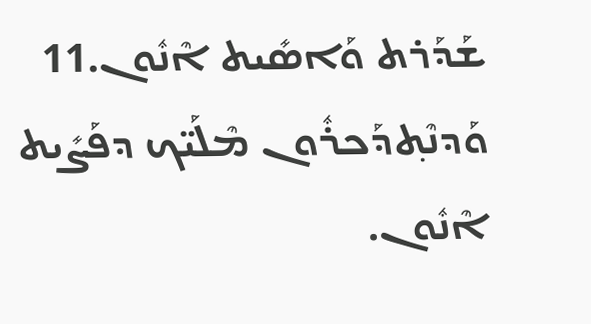ܫܰܕܰܪܬ ܘܰܐܣܺܝܬ ܐܶܢܽܘܢ.11 ܘܰܕܢܶܬ݂ܕܰܟܪܽܘܢ ܡܶܠܰܝ̈ܟ ܕܦܰܨܺܝܬ ܐܶܢܽܘܢ.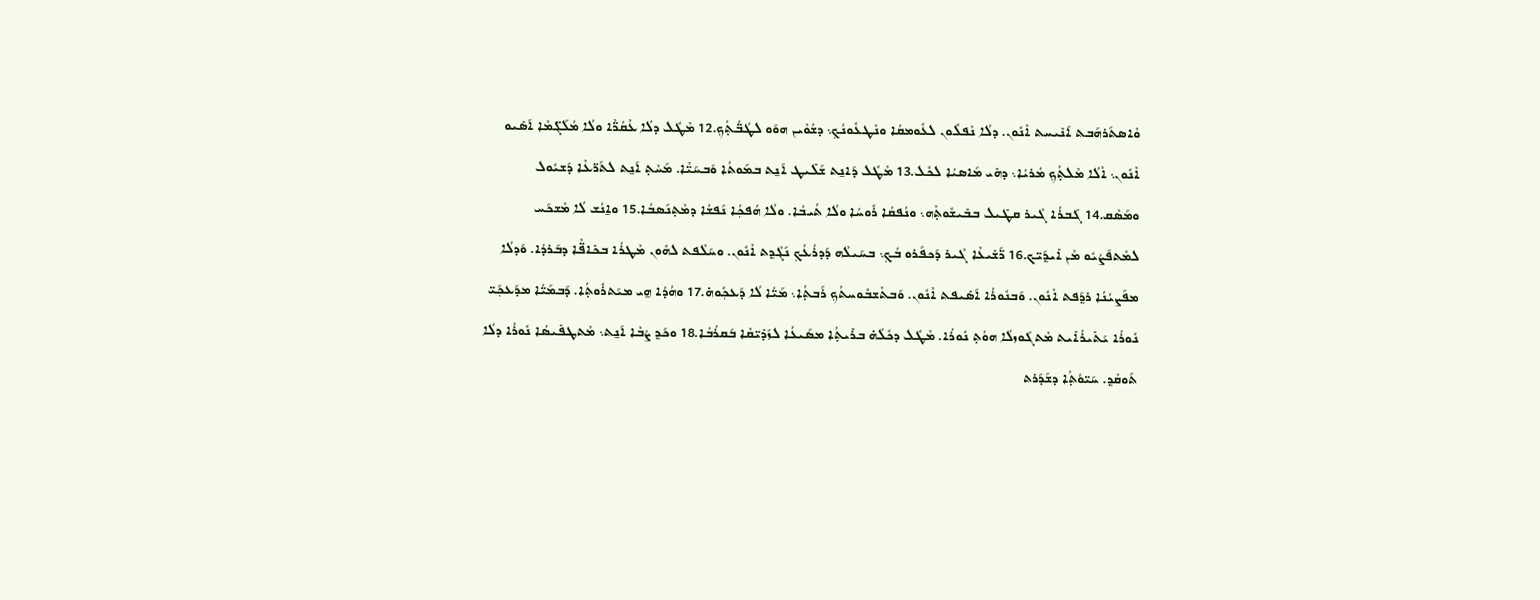ܘܶܐܣܬܰܪܗܰܒܬ ܐܰܢܺܝܚܬ ܐܶܢܽܘܢ. ܕܠܳܐ ܢܶܦܠܽܘܢ ܠܥܽܘܡܩܳܐ ܘܢܶܛܥܽܘܢܳܟ݂܆ ܕܫܳܘܶܝܢ ܗܘܰܘ ܠܛܳܒ̈ܳܬ݂ܳܟ݂.12 ܡܶܛܽܠ ܕܠܳܐ ܥܶܩܳܖ̈ܶܐ ܘܠܳܐ ܡܳܠܰܓ̈ܡܶܐ ܐܰܣܺܝܘ ܐܶܢܽܘܢ܆ ܐܶܠܳܐ ܡܶܠܬ݂ܳܟ݂ ܡܳܪܝܳܐ܆ ܕܗܺܝ ܡܰܐܣܝܳܐ ܠܟܽܠ.13 ܡܶܛܽܠ ܕܰܐܢ̱ܬ ܫܰܠܺܝܛ ܐܰܢ̱ܬ ܒܡܰܘܬܳܐ ܘܰܒܚܰܝ̈ܶܐ. ܡܰܚܶܬ݂ ܐܰܢ̱ܬ ܠܬܰܪ̈ܥܶܐ ܕܰܫܝܽܘܠ ܘܡܰܣܶܩ.14 ܓܰܒܪܳܐ ܓܶܝܪ ܩܛܺܝܠ ܒܒܺܝܫܽܘܬ݂ܶܗ܆ ܘܢܳܦܩܳܐ ܪܽܘܚܳܐ ܘܠܳܐ ܬܳܝܒܳܐ. ܘܠܳܐ ܗܳܦܟ݂ܳܐ ܢܰܦܫܳܐ ܕܡܶܬ݂ܢܰܣܒܳܐ.15 ܘܐ̱ܢܳܫ ܠܳܐ ܡܶܫܟܰܚ ܠܡܶܬܦܰܨܳܝܽܘ ܡܶܢ ܐܺܝܕ݂ܰܝ̈ܟ.16 ܖ̈ܰܫܺܝܥܶܐ ܓܶܝܪ ܕܰܟܦܰܪܘ ܒܳܟ݂܆ ܒܚܰܝܠܶܗ ܕܰܕܪܳܥܳܟ݂ ܢܰܓܶܕ݂ܬ ܐܶܢܽܘܢ. ܘܚܰܠܶܦܬ ܠܗܽܘܢ ܡܶܛܪܳܐ ܒܟܺܐܦ̈ܶܐ ܕܒܰܪܕܳܐ. ܘܰܕܠܳܐ ܡܦܰܨܝܳܢܳܐ ܪܕ݂ܰܦܬ ܐܶܢܽܘܢ. ܘܰܒܢܽܘܪܳܐ ܐܰܣܺܝܦܬ ܐܶܢܽܘܢ. ܘܰܒܬܶܫܒܽܘܚܬܳܟ݂ ܪܰܒܬ݂ܳܐ܆ ܡܰܝ̈ܳܐ ܠܳܐ ܕܰܥܟ݂ܽܘܗ̇.17 ܘܗܳܕܳܐ ܗ̱ܝ ܡܝܰܬܪܽܘܬ݂ܳܐ. ܕܰܒܡܰܝ̈ܳܐ ܡܕܰܥܟ݂ܰܝ̈ ܢܽܘܪܳܐ ܝܰܬܺܝܪܳܐܺܝܬ ܡܶܬܓܰܘܙܠܳܐ ܗܘܳܬ݂ ܢܽܘܪܳܐ. ܡܶܛܽܠ ܕܟܽܠܳܗ̇ ܒܪܺܝܬ݂ܳܐ ܡܣܰܝܥܳܐ ܠܙܰܕܺܝ̈ܩܶܐ ܒܰܩܪܳܒܳܐ.18 ܘܟܰܕ݂ ܨܳܒܶܐ ܐܰܢ̱ܬ܆ ܡܶܬܛܦܺܝܣܳܐ ܢܽܘܪܳܐ ܕܠܳܐ ܬܰܘܩܶܕ݂. ܚܰܝ̈ܘܳܬ݂ܳܐ ܕܫܰܕܰܪܬ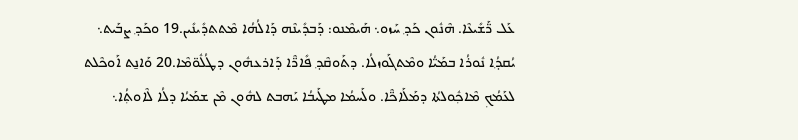ܥܰܠ ܖ̈ܰܫܺܝܥܶܐ. ܗܶܢܽܘܢ ܟܰܕ݂ ܚܰܙܘ܆ ܗܰܝܡܶܢܘ: ܕܰܒܕܺܝܢܶܗ ܕܰܐܠܳܗܳܐ ܡܶܬܬܕܺܝܢܺܝܢ.19 ܘܟܰܕ݂ ܨܒܰܝܬ܆ ܝܳܩܕ݂ܳܐ ܢܽܘܪܳܐ ܒܡܰܝ̈ܳܐ ܘܡܶܬܓܰܘܙܠܳܐ. ܕܬܰܘܩܶܕ݂ ܦܺܐܖ̈ܶܐ ܕܰܐܪܥܗܽܘܢ ܕܛܳܠܽܘ̈ܡܶܐ.20 ܘܰܐܢ̱ܬ ܐܰܘܟܶܠܬ ܠܥܰܡܳܟ݂ ܡܶܐܟ݂ܽܘܠܬܳܐ ܕܡܰܠܰܐܟ̈ܶܐ. ܘܠܰܚܡܳܐ ܡܛܰܝܒܳܐ ܝܰܗܒܬ ܠܗܽܘܢ ܡܶܢ ܫܡܰܝܳܐ ܕܠܳܐ ܠܶܐܘܬ݂ܳܐ܆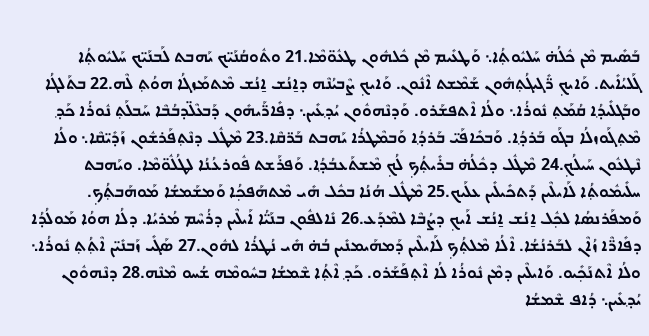ܒܰܣܺܝܡ ܡܶܢ ܟܽܠܳܗ̇ ܚܰܠܝܽܘܬ݂ܳܐ܆ ܘܰܛܥܺܝܡ ܡܶܢ ܟܽܠܗܽܘܢ ܛܥܽܘ̈ܡܶܐ.21 ܘܬܽܘܩܳܢܰܝ̈ܟ ܝܰܗܒܬ ܠܰܒܢܰܝ̈ܟ ܚܰܠܝܽܘܬ݂ܳܐ ܓܰܠܝܳܐܺܝܬ. ܘܰܐܝܟ݂ ܪ̈ܺܓܝܓܳܬ݂ܗܽܘܢ ܫܰܡܶܫܬ ܐܶܢܽܘܢ. ܘܰܐܝܟ݂ ܨܶܒܝܳܢܶܗ ܕܐ̱ܢܳܫ ܐ̱ܢܳܫ ܡܶܬܡܰܙܓܳܐ ܗܘܳܬ݂ ܠܶܗ.22 ܒܬܰܠܓܳܐ ܘܒܰܓܠܺܝܕ݂ܳܐ ܩܳܡܰܬ݂ ܢܽܘܪܳܐ܆ ܘܠܳܐ ܐܶܬܦܫܰܪܘ. ܘܰܕܢܶܗܘܽܘܢ ܝܳܕ݂ܥܺܝܢ܆ ܕܦܺܐܖ̈ܰܝܗܺܘܢ ܕܰܒܥܶܠ̈ܕܒܳܒܶܐ ܚܰܒܠܰܬ݂ ܢܽܘܪܳܐ ܟܰܕ݂ ܡܶܬ݂ܓܰܘܙܠܳܐ ܒܓܰܘ ܒܰܪܕ݂ܳܐ. ܘܰܒܟܺܐܦܰܝ̈ ܒܰܪܕ݂ܳܐ ܘܰܒܡܶܛܪܳܐ ܝܰܗܒܬ ܒܰܪ̈ܩܶܐ.23 ܡܶܛܽܠ ܕܢܶܬ݂ܦܰܪܫܽܘܢ ܙܰܕܺܝ̈ܩܶܐ܆ ܘܠܳܐ ܢܶܛܥܽܘܢ ܚܰܝܠܳܟ݂.24 ܡܶܛܽܠ ܕܟܽܠܳܗ̇ ܒܪܺܝܬ݂ܳܟ݂ ܠܳܟ݂ ܡܶܫܬܰܥܒܳܕ݂ܳܐ. ܘܰܦܪܰܫܬ ܦܽܘܪܥܳܢܳܐ ܠܛܳܠܽܘ̈ܡܶܐ. ܘܝܰܗܒܬ ܚܠܺܝܡܽܘܬ݂ܳܐ ܠܰܐܝܠܶܝܢ ܕܰܬܟܺܝܠܺܝܢ ܥܠܰܝܟ.25 ܡܶܛܽܠ ܗܳܢܳܐ ܒܟܽܠ ܗܺܝ ܡܶܬܗܰܦܟ݂ܳܐ ܘܰܡܫܰܡܫܳܐ ܡܰܘܗܰܒܬ݂ܳܟ݂. ܘܰܡܦܰܪܢܣܳܐ ܠܟ݂ܽܠ ܐ̱ܢܳܫ ܐ̱ܢܳܫ ܐܰܝܟ݂ ܕܨܳܒܶܐ ܠܡܶܕܰܥ.26 ܢܺܐܠܦܽܘܢ ܒܢܰܝ̈ܳܐ ܐܰܝܠܶܝܢ ܕܪܳܚܶܡ ܡܳܪܝܳܐ. ܕܠܳܐ ܗܘܳܐ ܡܰܘܠܳܕܳܐ ܕܦܺܐܖ̈ܶܐ ܙܳܐܶܢ ܠܒܰܪܢܳܫܳܐ. ܐܶܠܳܐ ܡܶܠܬ݂ܳܟ݂ ܠܰܐܝܠܶܝܢ ܕܰܡܗܰܝܡܢܺܝܢ ܒܳܗ̇ ܗܺܝ ܢܳܛܪܳܐ ܠܗܽܘܢ.27 ܣܰܓܺܝ ܙܰܒܢܺܝ̈ܢ ܐܶܬ݂ܳܬ݂ ܢܽܘܪܳܐ܆ ܘܠܳܐ ܐܶܬܢܰܟ݂ܺܝܘ. ܘܰܐܝܠܶܝܢ ܕܡܶܢ ܢܽܘܪܳܐ ܠܳܐ ܐܶܬ݂ܦܰܫܰܪܘ. ܟܰܕ݂ ܐܶܬ݂ܳܐ ܫܶܡܫܳܐ ܒܚܽܘܡܶܗ ܫܳܚܘ ܡܶܢܶܗ.28 ܕܢܶܗܘܽܘܢ ܝܳܕ݂ܥܺܝܢ܆ ܕܳܐܦ ܫܶܡܫܳܐ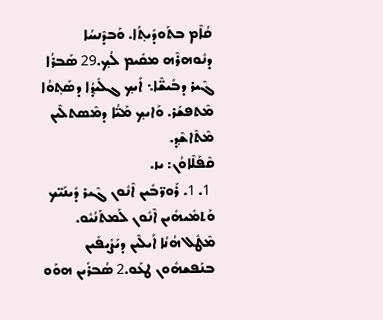ܩܳܐܶܡ ܒܬܰܘܕܺܝܬ݂ܳܐ. ܘܰܒܕܶܢܚܳܐ ܕܢܽܘܗܪܶܗ ܡܩܺܝܡ ܠܳܟ݂.29 ܣܰܒܪܳܐ ܓܶܝܪ ܕܒܺܝܫ̈ܶܐ܆ ܐܰܝܟ݂ ܓܠܺܝܕ݂ܳܐ ܕܣܰܬ݂ܘܳܐ ܡܶܬܦܫܰܪ. ܘܰܐܝܟ݂ ܡܰܝ̈ܳܐ ܕܡܶܣܬܠܶܝܢ ܡܶܬܶܐܫܶܕ݂.
ܩܶܦܰܠܶܐܘܳܢ: ܝܙ.
 1. 1. ܪܰܘܪ̈ܒܺܝܢ ܐܶܢܽܘܢ ܓܶܝܪ ܕܺܝܢܰܝ̈ܟ ܘܰܬܡܺܝܗܺܝܢ ܐܶܢܽܘܢ ܠܰܡܬܰܢܳܝܽܘ. ܡܶܛܽܠ ܗܳܢܳܐ ܐܰܝܠܶܝܢ ܕܝܰܨܺܝܦܺܝܢ ܒܢܰܦܫܗܽܘܢ ܛܥܰܘ.2 ܣܳܒܪܺܝܢ ܗܘܰܘ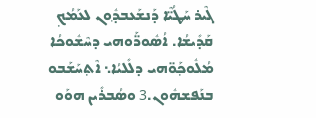ܓܶܝܪ ܚܰܛܳܝ̈ܶܐ ܕܰܢܫܰܥܒܕ݂ܽܘܢ ܠܥܰܡܳܟ݂ ܩܰܕܺܝܫܳܐ. ܐܳܣܽܘܖ̈ܰܘܗܝ ܕܚܶܫܽܘܟܳܐ ܡܳܠܽܘܟ݂ܰܘ̈ܗܝ ܕܠܺܠܝܳܐ܆ ܐܶܬ݂ܚܰܫܰܒܘ ܒܢܰܦܫܗܽܘܢ.3 ܘܣܳܒܪܺܝܢ ܗܘܰܘ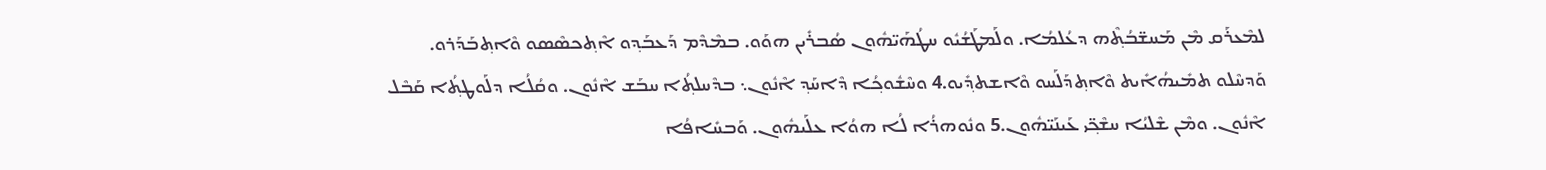ܠܡܶܥܪܰܩ ܡܶܢ ܡܰܚܫ̈ܒܳܬ݂ܶܗ ܕܥܳܠܡܳܐ. ܘܠܰܡܛܰܫܳܝܽܘ ܚܛܳܗܰܝ̈ܗܽܘܢ ܣܳܒܪܺܝܢ ܗܘܰܘ. ܒܡܶܕܶܡ ܕܰܥܒܰܕ݂ܘ ܐܶܬ݂ܟܣܶܣܘ ܘܶܐܬ݂ܒܰܕܰܪܘ. ܘܰܕܚܶܠܘ ܬܡܺܝܗܳܐܺܝܬ ܘܶܐܬ݂ܕܰܠܰܚܘ ܘܶܐܫܬܕ݂ܺܝܘ.4 ܘܚܶܫܽܘܟ݂ܳܐ ܕܶܐܚܰܕ݂ ܐܶܢܽܘܢ܆ ܒܕܶܚܠܬ݂ܳܐ ܚܒܰܫ ܐܶܢܽܘܢ. ܘܩܳܠܳܐ ܕܠܰܘܛܬ݂ܳܐ ܩܰܒܶܠ ܐܶܢܽܘܢ. ܘܡܶܢ ܫܶܠܝܳܐ ܚܫܶܟ݂̈ܝ ܥܰܝܢܰܝ̈ܗܽܘܢ.5 ܘܢܽܘܗܪܳܐ ܠܳܐ ܗܘܳܐ ܥܠܰܝܗܽܘܢ. ܘܰܒܚܺܐܦܳܐ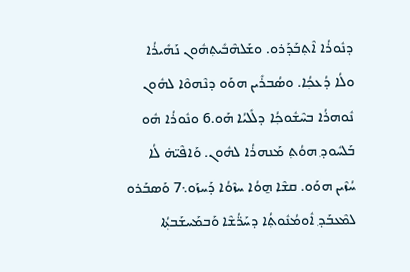ܕܢܽܘܪܳܐ ܐܶܬ݂ܒܰܕܰܪܘ. ܘܫܰܠܗܶܒܺܝܬ݂ܗܽܘܢ ܢܰܗܺܝܪܳܐ ܘܠܳܐ ܕܳܥܟ݂ܳܐ. ܘܣܳܒܪܺܝܢ ܗܘܰܘ ܕܢܶܗܘܶܐ ܠܗܽܘܢ ܢܽܘܗܪܳܐ ܒܚܶܫܽܘܟ݂ܳܐ ܕܠܺܠܝܳܐ ܗܰܘ.6 ܘܢܽܘܪܳܐ ܗܽܘ ܒܰܠܚܽܘܕ݂ ܗܘܳܬ݂ ܡܰܢܗܪܳܐ ܠܗܽܘܢ. ܘܰܐܦܶܝ̈ܗ̇ ܠܳܐ ܚܳܙܶܝܢ ܗܘܰܘ. ܩܫܶܐ ܗ̱ܘܳܐ ܚܙܶܘܳܐ ܕܰܚܙܰܘ܆7 ܘܰܣܒܰܪܘ ܠܡܶܥܒܰܕ݂ ܐܽܘܡܳܢܽܘܬ݂ܳܐ ܕܚܰܪ̈ܳܫܶܐ ܘܰܒܡܰܚܫܰܒܬ݂ܳܐ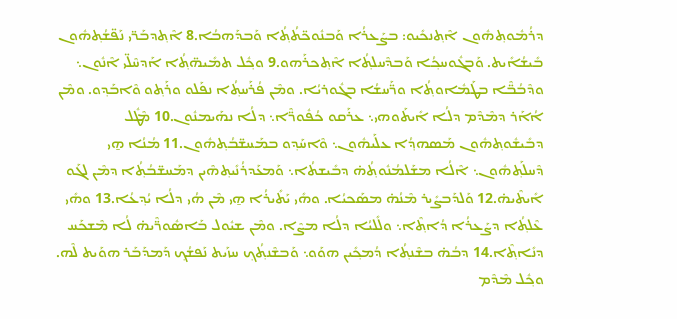ܕܪܳܡܽܘܬ݂ܗܽܘܢ ܐܶܬ݂ܢܟܺܝܘ: ܒܨܰܥܪܳܐ ܘܰܒܢܽܘܟ̈ܬܳܬ݂ܳܐ ܘܰܒܕܰܗܒܳܐ.8 ܐܶܬ݂ܕܒܰܪ̈ܝ ܢܰܦ̈ܫܳܬ݂ܗܽܘܢ ܒܺܝܫܳܐܺܝܬ. ܘܰܒܓܽܘܚܟ݂ܳܐ ܘܰܒܕܶܚܠܬ݂ܳܐ ܐܶܬ݂ܟܪܰܗܘ.9 ܘܟ݂ܽܠ ܬܡܺܝܗ̈ܬ݂ܳܐ ܐܰܕܚܶܠ̈ܝ ܐܶܢܽܘܢ܆ ܘܕܶܒܳܒ̈ܶܐ ܒܛܰܡܽܐܘܬ݂ܳܐ ܘܖ̈ܰܚܫܳܐ ܒܓܽܘܪܝܳܐ. ܘܡܶܢ ܦܳܪܰܚܬ݂ܳܐ ܢܦܰܠܘ ܘܪܰܬ݂ܘ ܘܶܐܒܰܕ݂ܘ. ܘܡܶܢ ܐܳܐܰܪ ܕܡܶܕܶܡ ܕܠܳܐ ܐܺܝܬܰܘܗܝ܆ ܥܪܰܩܘ ܟܳܦܽܘܖ̈ܶܐ܆ ܕܠܳܐ ܢܗܰܝܡܢܽܘܢ.10 ܡܶܛܽܠ ܕܒܺܝܫܽܘܬ݂ܗܽܘܢ ܡܰܣܗܕ݂ܳܐ ܥܠܰܝܗܽܘܢ܆ ܘܶܐܚܰܕ݂ܘ ܒܡܰܚܫ̈ܒܳܬ݂ܗܽܘܢ.11 ܡܳܢܳܐ ܗ̱ܝ ܕܶܚܠܰܬ݂ܗܽܘܢ܆ ܐܶܠܳܐ ܡܫܰܠܡܳܢܽܘܬ݂ܳܗ̇ ܕܒܺܝܫܬܳܐ܆ ܘܰܡܥܰܕܪܳܢܺܝܬ݂ܗܶܝܢ ܕܡܰܚܫ̈ܒܳܬ݂ܳܐ ܕܡܶܢ ܠܓܰܘ ܐܺܝܬܶܝܗ̇.12 ܘܰܠܕܰܒܨܺܝܪ ܡܶܢܳܗ̇ ܡܣܰܟܝܳܐ. ܘܗܺܝ ܝܰܬܺܝܪܳܐ ܗ̱ܝ ܡܶܢ ܗܳܝ ܕܠܳܐ ܝܳܕ݂ܥܳܐ.13 ܘܗܺܝ ܥܶܠܬ݂ܳܐ ܕܨܰܥܪܳܐ ܕܳܐܬ݂ܶܐ܆ ܘܠܺܠܝܳܐ ܕܠܳܐ ܡܨܶܐ. ܘܡܶܢ ܫܝܽܘܠ ܒܰܐܣܽܘܪ̈ܶܝܗ̇ ܠܳܐ ܡܶܫܟܰܚ ܕܢܺܐܬ݂ܶܐ.14 ܕܒܳܗ̇ ܒܫܶܢܬ݂ܳܐ ܕܳܡܟ݂ܺܝܢ ܗܘܰܘ܆ ܘܰܒܫܶܢܬ݂ܳܟ݂ ܚܙܰܝܬ ܢܰܦܫܳܟ݂ ܕܰܡܕܰܒܰܪ ܗܘܰܝܬ ܠܶܗ. ܘܟ݂ܽܠ ܡܶܕܶܡ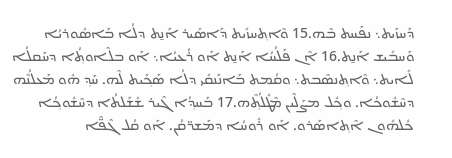ܕܰܚܙܰܝܬ܆ ܢܦܰܚܬ ܒܶܗ.15 ܘܶܐܬ݂ܚܙܺܝܬ ܕܰܐܣܺܝܪ ܐܰܢ̱ܬ ܕܠܳܐ ܒܰܐܣܽܘܪܝܳܐ ܘܰܚܒܺܝܫ ܐܰܢ̱ܬ.16 ܐܶܢ ܦܰܠܳܚܳܐ ܐܰܢ̱ܬ ܐܰܘ ܪܳܥܝܳܐ܆ ܐܰܘ ܒܠܶܐܘܬ݂ܳܐ ܕܚܰܩܠܳܐ ܠܺܐܝܬ܆ ܘܶܐܬ݂ܢܣܶܒܬ܆ ܘܩܳܡܬ ܒܰܐܢܰܢܩܺܝ ܕܠܳܐ ܣܰܟ݂ܺܝܬ ܠܶܗ. ܚܰܕ݂ ܗܽܘ ܡܰܥܠܳܢܶܗ ܕܚܶܫܽܘܟܳܐ. ܘܟ݂ܽܠ ܡܨܰܠܶܝܢ ܡܶܛܽܠܳܬ݂ܶܗ.17 ܒܰܚܕ݂ܳܐ ܓܶܝܪ ܫܺܫܰܠܬܳܐ ܕܚܶܫܽܘܟ݂ܳܐ ܟܽܠܗܽܘܢ ܐܶܬ݂ܐܣܰܪܘ. ܐܰܘ ܪܽܘܚܳܐ ܕܡܰܫܪ̈ܩܳܢ. ܐܰܘ ܩܳܠ ܓܶܦ̈ܶܐ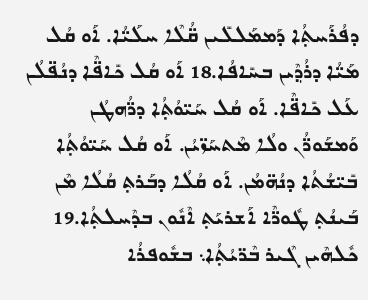ܕܦܳܪܰܚܬ݂ܳܐ ܕܰܡܡܰܠܠܺܝܢ ܩ̈ܳܠܶܐ ܚܠܰܝ̈ܳܐ. ܐܰܘ ܩܳܠ ܡܰܝ̈ܳܐ ܕܪܳܕ݂ܶܝܢ ܒܚܺܐܦܳܐ.18 ܐܰܘ ܩܳܠ ܟܺܐܦ̈ܶܐ ܕܢܳܦ̈ܠܳܢ ܥܰܠ ܟܺܐܦ̈ܶܐ. ܐܰܘ ܩܳܠ ܚܰܝ̈ܘܳܬ݂ܳܐ ܕܪ̈ܳܗܛܳܢ ܘܰܡܫܰܘܪ̈ܳܢ ܘܠܳܐ ܡܶܬܚܰܙ̈ܝܳܢ. ܐܰܘ ܩܳܠ ܚܰܝ̈ܘܳܬ݂ܳܐ ܒܺܝ̈ܫܳܬܳܐ ܕܢܳܗ̈ܡܳܢ. ܐܰܘ ܩܳܠܳܐ ܕܒܰܪܬ݂ ܩܳܠܳܐ ܡܶܢ ܒܰܝܢܳܬ݂ ܛܽܘܖ̈ܶܐ ܐܰܫܪܝܰܬ݂ ܐܶܢܽܘܢ ܒܕܶܚܠܬ݂ܳܐ.19 ܟܽܠܗܶܝܢ ܓܶܝܪ ܒܶܪ̈ܝܳܬ݂ܳܐ܆ ܒܫܽܘܦܪܳܐ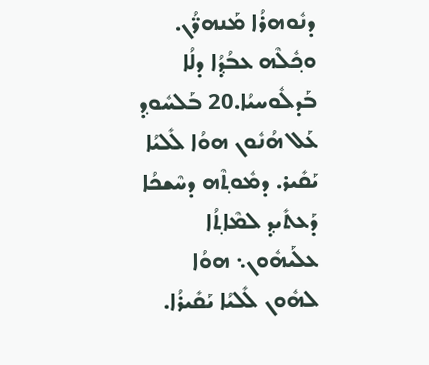ܕܢܽܘܗܪܳܐ ܡܰܢܗܪ̈ܳܢ. ܘܟ݂ܽܠܶܗ ܥܒܳܕ݂ܳܐ ܕܠܳܐ ܒܰܕܠܽܘܚܝܳܐ.20 ܒܰܠܚܽܘܕ݂ ܥܰܠ ܗܳܢܽܘܢ ܗܘܳܐ ܠܺܠܝܳܐ ܝܰܩܺܝܪ. ܕܡܽܘܬ݂ܶܗ ܕܚܶܫܟܳܐ ܕܰܥܬܺܝܕ݂ ܠܡܶܐܬ݂ܳܐ ܥܠܰܝܗܽܘܢ܆ ܗܘܳܐ ܠܗܽܘܢ ܠܺܠܝܳܐ ܝܰܩܺܝܪܳܐ.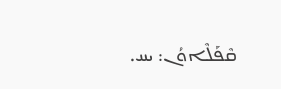ܩܶܦܰܠܶܐܘܳܢ: ܝܚ.